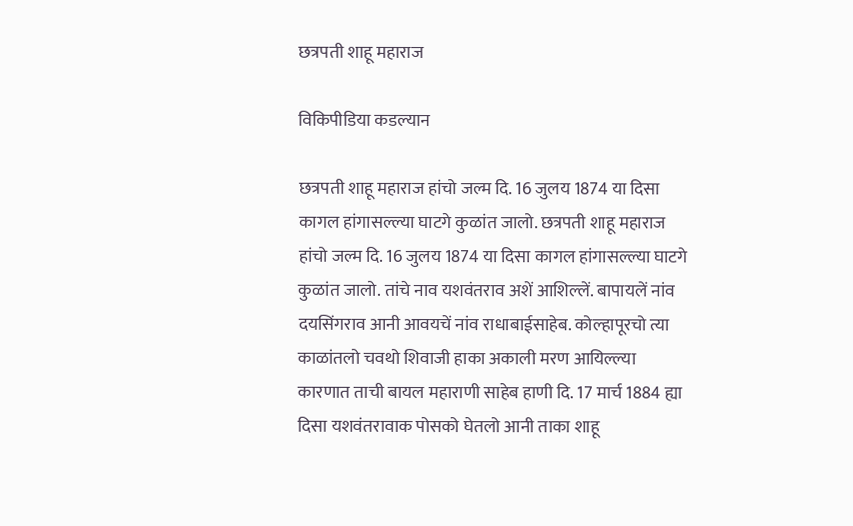छत्रपती शाहू महाराज

विकिपीडिया कडल्यान

छत्रपती शाहू महाराज हांचो जल्म दि. 16 जुलय 1874 या दिसा कागल हांगासल्ल्या घाटगे कुळांत जालो. छत्रपती शाहू महाराज हांचो जल्म दि. 16 जुलय 1874 या दिसा कागल हांगासल्ल्या घाटगे कुळांत जालो. तांचे नाव यशवंतराव अशें आशिल्लें. बापायलें नांव दयसिंगराव आनी आवयचें नांव राधाबाईसाहेब. कोल्हापूरचो त्या काळांतलो चवथो शिवाजी हाका अकाली मरण आयिल्ल्या कारणात ताची बायल महाराणी साहेब हाणी दि. 17 मार्च 1884 ह्या दिसा यशवंतरावाक पोसको घेतलो आनी ताका शाहू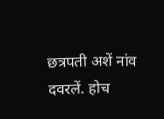छत्रपती अशें नांव दवरलें. होच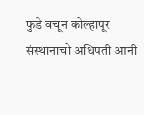फुडे वचून कोल्हापूर संस्थानाचो अधिपती आनी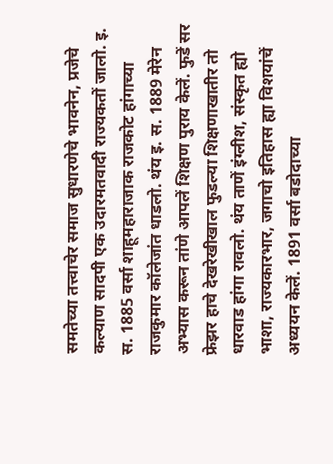समतेच्या तत्त्वाचेर समाज सुधारणेचे भावनेन, प्रजेचे कल्याण सादपी एक उदारमतवादी राज्यकतों जालो. इ. स. 1885 वर्सा शाहूमहाराजाक राजकोट हांगाच्या राजकुमार कॉलेजांत धाडलो. थंय इ. स. 1889 मेरेन अभ्यास करून तांणे आपलें शिक्षण पुराय केलें. फुडें सर फ्रेझर हाचे देखरेखीखाल फुडल्या शिक्षणाखातीर तो धारवाड हांगा रावलो. थंय ताणें इंग्लीश, संस्कृत ह्यो भाशा, राज्यकारभार, जगाचो इतिहास ह्या विशयांचें अध्ययन केलें. 1891 वर्सा बडोदाच्या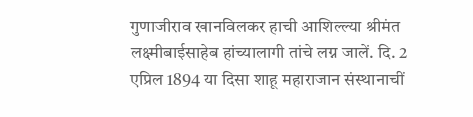गुणाजीराव खानविलकर हाची आशिल्ल्या श्रीमंत लक्ष्मीबाईसाहेब हांच्यालागी तांचे लग्न जालें. दि. 2 एप्रिल 1894 या दिसा शाहू महाराजान संस्थानाचीं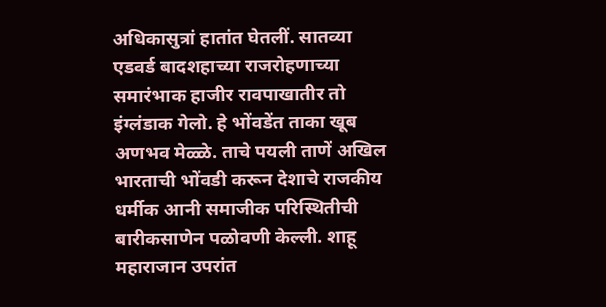अधिकासुत्रां हातांत घेतलीं. सातव्या एडवर्ड बादशहाच्या राजरोहणाच्या समारंभाक हाजीर रावपाखातीर तो इंग्लंडाक गेलो. हे भोंवडेंत ताका खूब अणभव मेळ्ळे. ताचे पयली ताणें अखिल भारताची भोंवडी करून देशाचे राजकीय धर्मीक आनी समाजीक परिस्थितीची बारीकसाणेन पळोवणी केल्ली. शाहू महाराजान उपरांत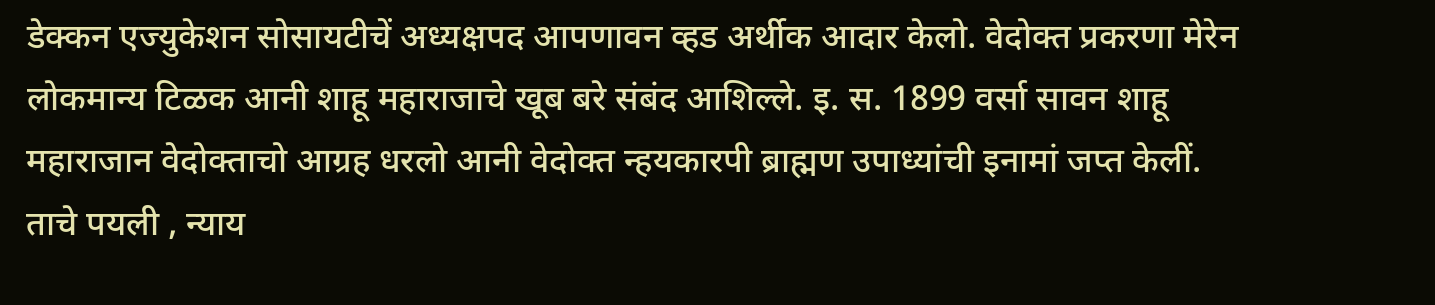डेक्कन एज्युकेशन सोसायटीचें अध्यक्षपद आपणावन व्हड अर्थीक आदार केलो. वेदोक्त प्रकरणा मेरेन लोकमान्य टिळक आनी शाहू महाराजाचे खूब बरे संबंद आशिल्ले. इ. स. 1899 वर्सा सावन शाहू महाराजान वेदोक्ताचो आग्रह धरलो आनी वेदोक्त न्हयकारपी ब्राह्मण उपाध्यांची इनामां जप्त केलीं. ताचे पयली , न्याय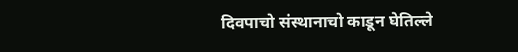दिवपाचो संस्थानाचो काडून घेतिल्ले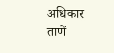अधिकार ताणें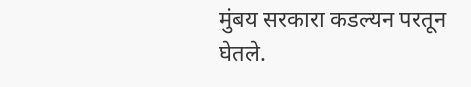मुंबय सरकारा कडल्यन परतून घेतले.